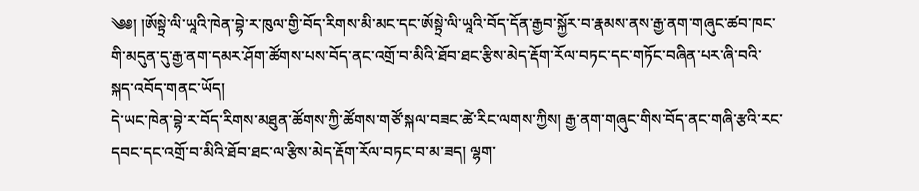༄༅། །ཨོསྟྲེ་ལི་ཡཱའི་ཁེན་བྷེ་ར་ཁུལ་གྱི་བོད་རིགས་མི་མང་དང་ཨོསྟྲེ་ལི་ཡཱའི་བོད་དོན་རྒྱབ་སྐྱོར་བ་རྣམས་ནས་རྒྱ་ནག་གཞུང་ཚབ་ཁང་གི་མདུན་དུ་རྒྱ་ནག་དམར་ཤོག་ཚོགས་པས་བོད་ནང་འགྲོ་བ་མིའི་ཐོབ་ཐང་རྩིས་མེད་རྡོག་རོལ་བཏང་དང་གཏོང་བཞིན་པར་ཞི་བའི་སྐད་འབོད་གནང་ཡོད།
དེ་ཡང་ཁེན་བྷེ་ར་བོད་རིགས་མཐུན་ཚོགས་ཀྱི་ཚོགས་གཙོ་སྐལ་བཟང་ཚེ་རིང་ལགས་ཀྱིས། རྒྱ་ནག་གཞུང་གིས་བོད་ནང་གཞི་རྩའི་རང་དབང་དང་འགྲོ་བ་མིའི་ཐོབ་ཐང་ལ་རྩིས་མེད་རྡོག་རོལ་བཏང་བ་མ་ཟད། ལྷག་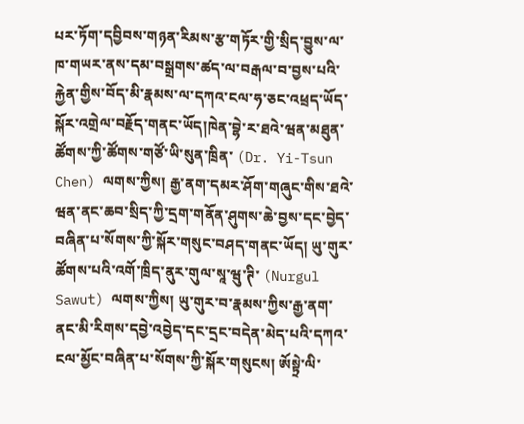པར་ཏོག་དབྱིབས་གཉན་རིམས་རྩ་གཏོར་གྱི་སྲིད་བྱུས་ལ་ཁ་གཡར་ནས་དམ་བསྒྲགས་ཚད་ལ་བརྒལ་བ་བྱས་པའི་རྐྱེན་གྱིས་བོད་མི་རྣམས་ལ་དཀའ་ངལ་ཧ་ཅང་འཕྲད་ཡོད་སྐོར་འགྲེལ་བརྗོད་གནང་ཡོད།ཁེན་བྷེ་ར་ཐའེ་ཝན་མཐུན་ཚོགས་ཀྱི་ཚོགས་གཙོ་ཡི་སུན་ཁྲིན་ (Dr. Yi-Tsun Chen) ལགས་ཀྱིས། རྒྱ་ནག་དམར་ཤོག་གཞུང་གིས་ཐའེ་ཝན་ནང་ཆབ་སྲིད་ཀྱི་དྲག་གནོན་ཤུགས་ཆེ་བྱས་དང་བྱེད་བཞིན་པ་སོགས་ཀྱི་སྐོར་གསུང་བཤད་གནང་ཡོད། ཡུ་གུར་ཚོགས་པའི་འགོ་ཁྲིད་ནུར་གུལ་སཱ་ཝུ་ཊི་ (Nurgul Sawut) ལགས་ཀྱིས། ཡུ་གུར་བ་རྣམས་ཀྱིས་རྒྱ་ནག་ནང་མི་རིགས་དབྱེ་འབྱེད་དང་དྲང་བདེན་མེད་པའི་དཀའ་ངལ་མྱོང་བཞིན་པ་སོགས་ཀྱི་སྐོར་གསུངས། ཨོསྟྲེ་ལི་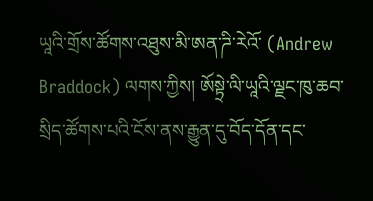ཡཱའི་གྲོས་ཚོགས་འཐུས་མི་ཨན་ཌི་རེའོ་ (Andrew Braddock) ལགས་ཀྱིས། ཨོསྟྲེ་ལི་ཡཱའི་ལྗང་ཁུ་ཆབ་སྲིད་ཚོགས་པའི་ངོས་ནས་རྒྱུན་དུ་བོད་དོན་དང་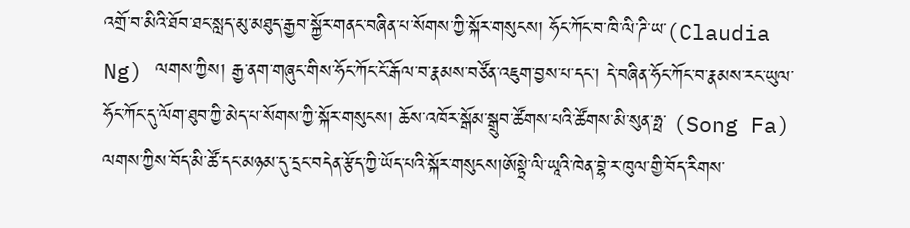འགྲོ་བ་མིའི་ཐོབ་ཐང་སླད་མུ་མཐུད་རྒྱབ་སྐྱོར་གནང་བཞིན་པ་སོགས་ཀྱི་སྐོར་གསུངས། ཧོང་ཀོང་བ་ཁི་ལི་ཌི་ཡ་(Claudia Ng) ལགས་ཀྱིས། རྒྱ་ནག་གཞུང་གིས་ཧོང་ཀོང་ངོ་རྒོལ་བ་རྣམས་བཙོན་འཇུག་བྱས་པ་དང་། དེ་བཞིན་ཧོང་ཀོང་བ་རྣམས་རང་ཡུལ་ཧོང་ཀོང་དུ་ལོག་ཐུབ་ཀྱི་མེད་པ་སོགས་ཀྱི་སྐོར་གསུངས། ཆོས་འཁོར་སྒོམ་སྒྲུབ་ཚོགས་པའི་ཚོགས་མི་སུན་ཧྥ་ (Song Fa) ལགས་ཀྱིས་བོད་མི་ཚོ་དང་མཉམ་དུ་དྲང་བདེན་རྩོད་ཀྱི་ཡོད་པའི་སྐོར་གསུངས།ཨོསྟྲེ་ལི་ཡཱའི་ཁེན་བྷེ་ར་ཁུལ་གྱི་བོད་རིགས་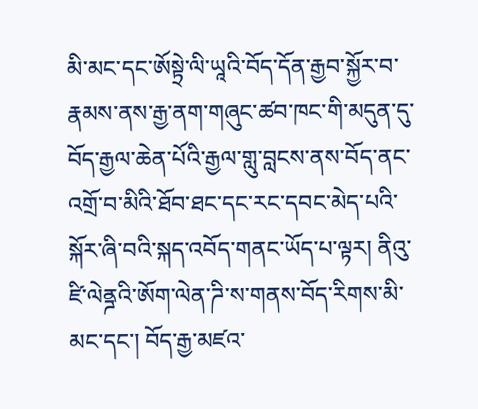མི་མང་དང་ཨོསྟྲེ་ལི་ཡཱའི་བོད་དོན་རྒྱབ་སྐྱོར་བ་རྣམས་ནས་རྒྱ་ནག་གཞུང་ཚབ་ཁང་གི་མདུན་དུ་བོད་རྒྱལ་ཆེན་པོའི་རྒྱལ་གླུ་བླངས་ནས་བོད་ནང་འགྲོ་བ་མིའི་ཐོབ་ཐང་དང་རང་དབང་མེད་པའི་སྐོར་ཞི་བའི་སྐད་འབོད་གནང་ཡོད་པ་ལྟར། ནིའུ་ཛི་ལེནྜའི་ཨོག་ལེན་ཌི་ས་གནས་བོད་རིགས་མི་མང་དང་། བོད་རྒྱ་མཛའ་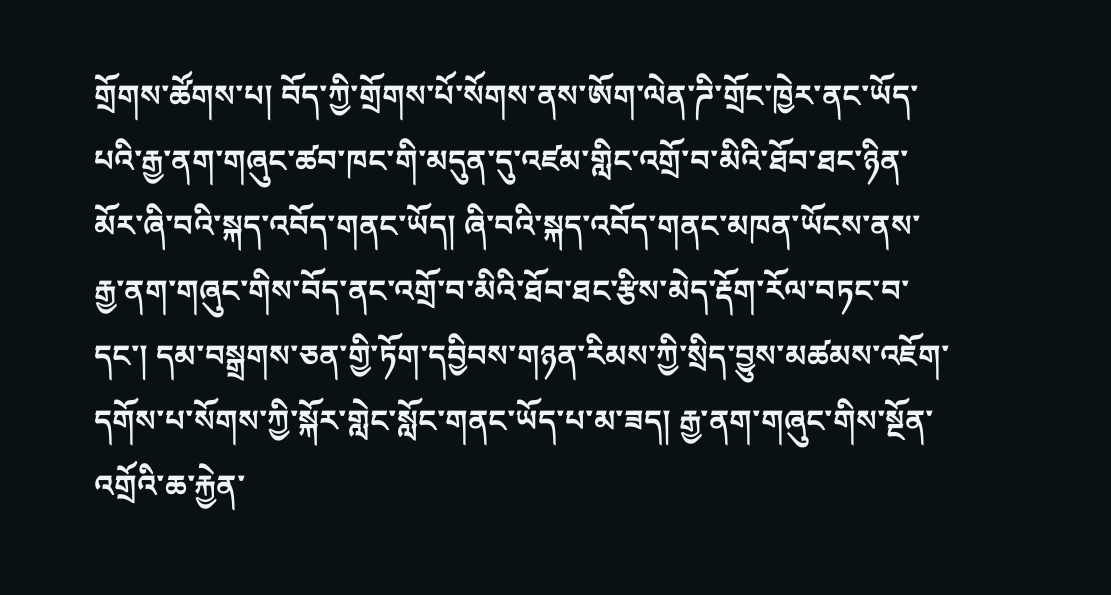གྲོགས་ཚོགས་པ། བོད་ཀྱི་གྲོགས་པོ་སོགས་ནས་ཨོག་ལེན་ཌི་གྲོང་ཁྱེར་ནང་ཡོད་པའི་རྒྱ་ནག་གཞུང་ཚབ་ཁང་གི་མདུན་དུ་འཛམ་གླིང་འགྲོ་བ་མིའི་ཐོབ་ཐང་ཉིན་མོར་ཞི་བའི་སྐད་འབོད་གནང་ཡོད། ཞི་བའི་སྐད་འབོད་གནང་མཁན་ཡོངས་ནས་རྒྱ་ནག་གཞུང་གིས་བོད་ནང་འགྲོ་བ་མིའི་ཐོབ་ཐང་རྩིས་མེད་རྡོག་རོལ་བཏང་བ་དང་། དམ་བསྒྲགས་ཅན་གྱི་ཏོག་དབྱིབས་གཉན་རིམས་ཀྱི་སྲིད་བྱུས་མཚམས་འཇོག་དགོས་པ་སོགས་ཀྱི་སྐོར་གླེང་སློང་གནང་ཡོད་པ་མ་ཟད། རྒྱ་ནག་གཞུང་གིས་སྔོན་འགྲོའི་ཆ་རྐྱེན་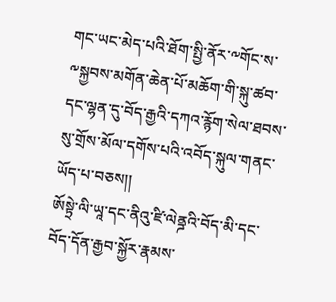གང་ཡང་མེད་པའི་ཐོག་སྤྱི་ནོར་༸གོང་ས་༸སྐྱབས་མགོན་ཆེན་པོ་མཆོག་གི་སྐུ་ཚབ་དང་ལྷན་དུ་བོད་རྒྱའི་དཀའ་རྙོག་སེལ་ཐབས་སུ་གྲོས་མོལ་དགོས་པའི་འབོད་སྐུལ་གནང་ཡོད་པ་བཅས།།
ཨོསྟྲེ་ལི་ཡཱ་དང་ནིའུ་ཛི་ལེནྜའི་བོད་མི་དང་བོད་དོན་རྒྱབ་སྐྱོར་རྣམས་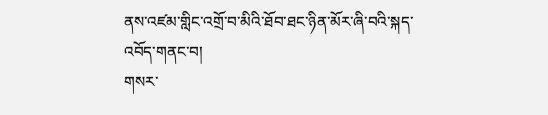ནས་འཛམ་གླིང་འགྲོ་བ་མིའི་ཐོབ་ཐང་ཉིན་མོར་ཞི་བའི་སྐད་འབོད་གནང་བ།
གསར་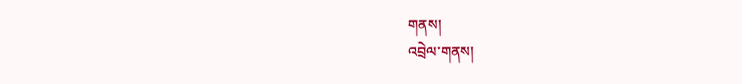གནས།
འབྲེལ་གནས།